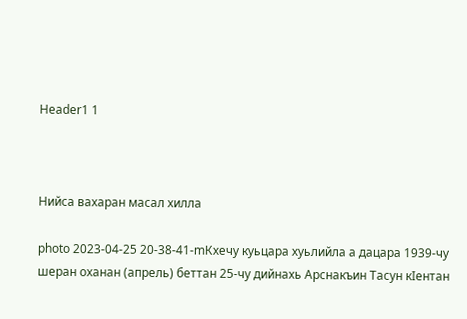Header1 1



Нийса вахаран масал хилла

photo 2023-04-25 20-38-41-mКхечу куьцара хуьлийла а дацара 1939-чу шеран оханан (апрель) беттан 25-чу дийнахь Арснакъин Тасун кIентан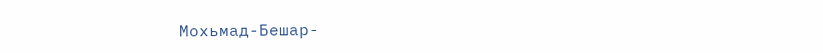Мохьмад-Бешар-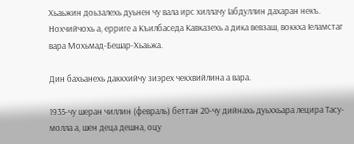Хьаьжин доьзалехь дуьнен чу вала ирс хиллачу Iабдуллин дахаран некъ. Нохчийчохь а, ерриге а Къилбаседа Кавказехь а дика вевзаш, воккха Iеламстаг вара Мохьмад-Бешар-Хьаьжа.

Дин бахьанехь даккхийчу зиэрех чекхвийлина а вара.

1935-чу шеран чиллин (февраль) беттан 20-чу дийнахь дуьххьара лецира Тасу-молла а, шен деца дешна, оцу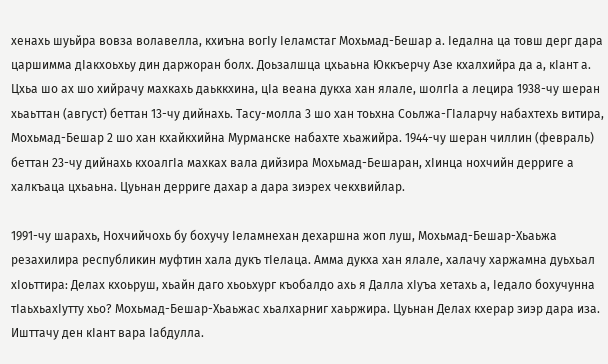хенахь шуьйра вовза волавелла, кхиъна вогIу Iеламстаг Мохьмад-Бешар а. Iедална ца товш дерг дара царшимма дIакхоьхьу дин даржоран болх. Доьзалшца цхьаьна Юккъерчу Азе кхалхийра да а, кIант а. Цхьа шо ах шо хийрачу махкахь даьккхина, цIа веана дукха хан ялале, шолгIа а лецира 1938-чу шеран хьаьттан (август) беттан 13-чу дийнахь. Тасу-молла 3 шо хан тоьхна Соьлжа-ГIаларчу набахтехь витира, Мохьмад-Бешар 2 шо хан кхайкхийна Мурманске набахте хьажийра. 1944-чу шеран чиллин (февраль) беттан 23-чу дийнахь кхоалгIа махках вала дийзира Мохьмад-Бешаран, хIинца нохчийн дерриге а халкъаца цхьаьна. Цуьнан дерриге дахар а дара зиэрех чекхвийлар.

1991-чу шарахь, Нохчийчохь бу бохучу Iеламнехан дехаршна жоп луш, Мохьмад-Бешар-Хьаьжа резахилира республикин муфтин хала дукъ тIелаца. Амма дукха хан ялале, халачу харжамна дуьхьал хIоьттира: Делах кхоьруш, хьайн даго хьоьхург къобалдо ахь я Далла хIуъа хетахь а, Iедало бохучунна тIаьхьахIутту хьо? Мохьмад-Бешар-Хьаьжас хьалхарниг хаьржира. Цуьнан Делах кхерар зиэр дара иза. Ишттачу ден кIант вара Iабдулла.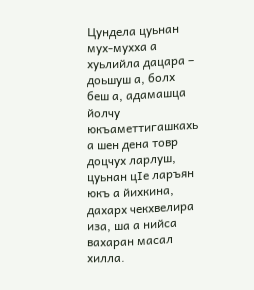Цундела цуьнан мух-мухха а хуьлийла дацара – доьшуш а, болх беш а, адамашца йолчу юкъаметтигашкахь а шен дена товр доцчух ларлуш, цуьнан цIе ларъян юкъ а йихкина, дахарх чекхвелира иза, ша а нийса вахаран масал хилла.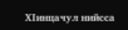ХIинцачул нийсса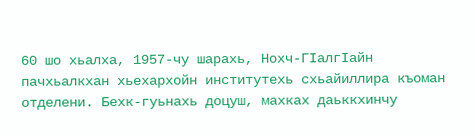60 шо хьалха, 1957-чу шарахь, Нохч-ГIалгIайн пачхьалкхан хьехархойн институтехь схьайиллира къоман отделени. Бехк-гуьнахь доцуш, махках даьккхинчу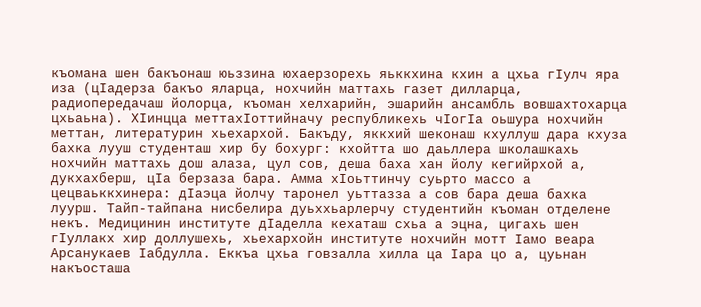къомана шен бакъонаш юьззина юхаерзорехь яьккхина кхин а цхьа гIулч яра иза (цIадерза бакъо яларца, нохчийн маттахь газет дилларца, радиопередачаш йолорца, къоман хелхарийн, эшарийн ансамбль вовшахтохарца цхьаьна). ХIинцца меттахIоттийначу республикехь чIогIа оьшура нохчийн меттан, литературин хьехархой. Бакъду, яккхий шеконаш кхуллуш дара кхуза бахка лууш студенташ хир бу бохург: кхойтта шо даьллера школашкахь нохчийн маттахь дош алаза, цул сов, деша баха хан йолу кегийрхой а, дукхахберш, цIа берзаза бара. Амма хIоьттинчу суьрто массо а цецваьккхинера: дIаэца йолчу таронел уьттазза а сов бара деша бахка луурш. Тайп-тайпана нисбелира дуьххьарлерчу студентийн къоман отделене некъ. Медицинин институте дIаделла кехаташ схьа а эцна, цигахь шен гIуллакх хир доллушехь, хьехархойн институте нохчийн мотт Iамо веара Арсанукаев Iабдулла. Еккъа цхьа говзалла хилла ца Iара цо а, цуьнан накъосташа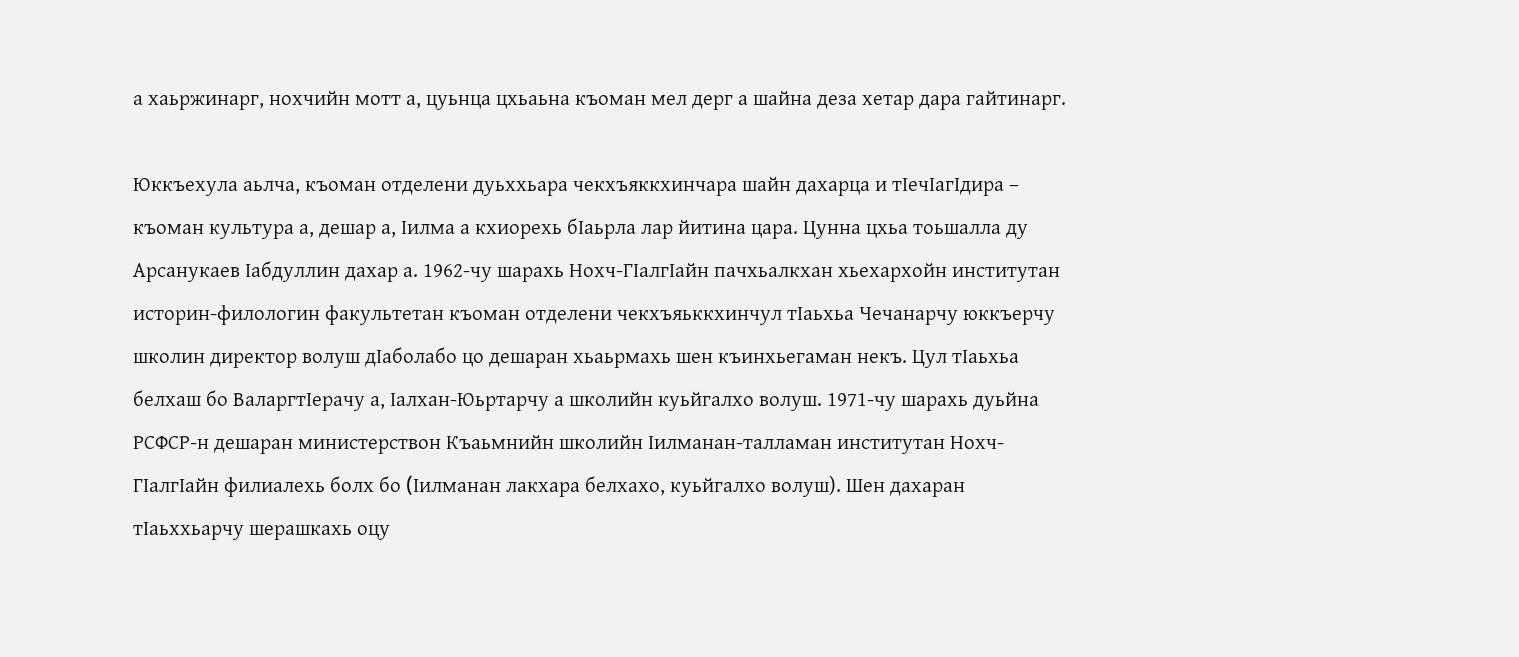а хаьржинарг, нохчийн мотт а, цуьнца цхьаьна къоман мел дерг а шайна деза хетар дара гайтинарг.

Юккъехула аьлча, къоман отделени дуьххьара чекхъяккхинчара шайн дахарца и тIечIагIдира – къоман культура а, дешар а, Iилма а кхиорехь бIаьрла лар йитина цара. Цунна цхьа тоьшалла ду Арсанукаев Iабдуллин дахар а. 1962-чу шарахь Нохч-ГIалгIайн пачхьалкхан хьехархойн институтан историн-филологин факультетан къоман отделени чекхъяьккхинчул тIаьхьа Чечанарчу юккъерчу школин директор волуш дIаболабо цо дешаран хьаьрмахь шен къинхьегаман некъ. Цул тIаьхьа белхаш бо ВаларгтIерачу а, Iалхан-Юьртарчу а школийн куьйгалхо волуш. 1971-чу шарахь дуьйна РСФСР-н дешаран министерствон Къаьмнийн школийн Iилманан-талламан институтан Нохч-ГIалгIайн филиалехь болх бо (Iилманан лакхара белхахо, куьйгалхо волуш). Шен дахаран тIаьххьарчу шерашкахь оцу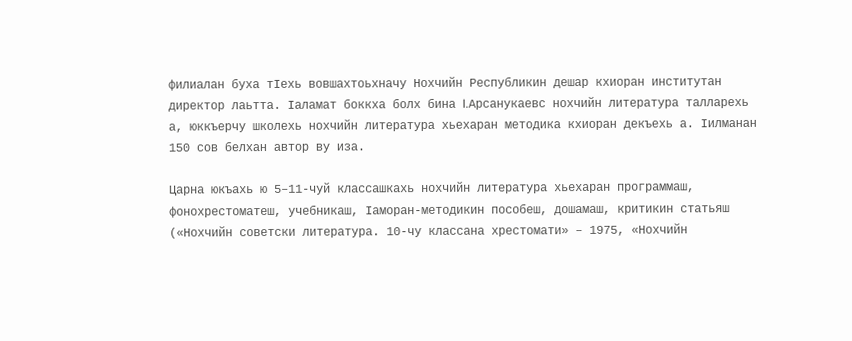филиалан буха тIехь вовшахтоьхначу Нохчийн Республикин дешар кхиоран институтан директор лаьтта. Iаламат боккха болх бина I.Арсанукаевс нохчийн литература талларехь а, юккъерчу школехь нохчийн литература хьехаран методика кхиоран декъехь а. Iилманан 150 сов белхан автор ву иза.

Царна юкъахь ю 5–11-чуй классашкахь нохчийн литература хьехаран программаш, фонохрестоматеш, учебникаш, Iаморан-методикин пособеш, дошамаш, критикин статьяш («Нохчийн советски литература. 10-чу классана хрестомати» – 1975, «Нохчийн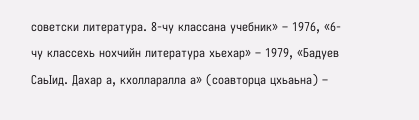советски литература. 8-чу классана учебник» – 1976, «6-чу классехь нохчийн литература хьехар» – 1979, «Бадуев СаьIид. Дахар а, кхолларалла а» (соавторца цхьаьна) –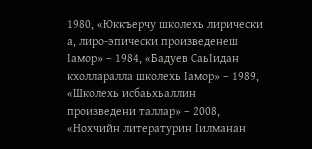1980, «Юккъерчу школехь лирически а, лиро-эпически произведенеш Iамор» – 1984, «Бадуев СаьIидан кхолларалла школехь Iамор» – 1989, «Школехь исбаьхьаллин произведени таллар» – 2008, «Нохчийн литературин Iилманан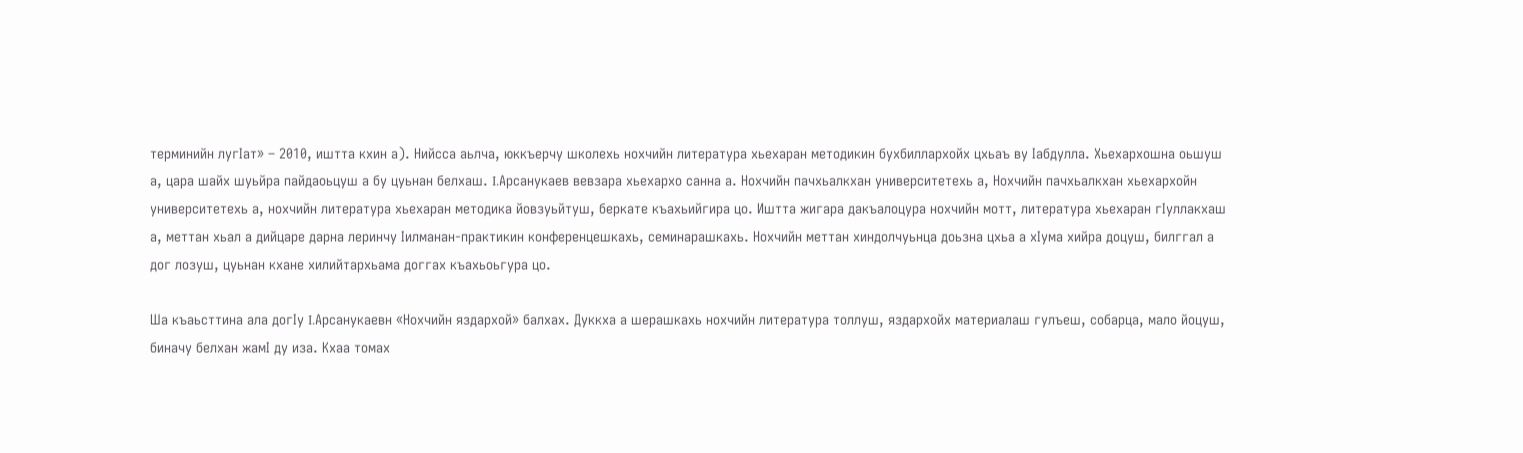терминийн лугIат» – 2010, иштта кхин а). Нийсса аьлча, юккъерчу школехь нохчийн литература хьехаран методикин бухбиллархойх цхьаъ ву Iабдулла. Хьехархошна оьшуш а, цара шайх шуьйра пайдаоьцуш а бу цуьнан белхаш. I.Арсанукаев вевзара хьехархо санна а. Нохчийн пачхьалкхан университетехь а, Нохчийн пачхьалкхан хьехархойн университетехь а, нохчийн литература хьехаран методика йовзуьйтуш, беркате къахьийгира цо. Иштта жигара дакъалоцура нохчийн мотт, литература хьехаран гIуллакхаш а, меттан хьал а дийцаре дарна леринчу Iилманан-практикин конференцешкахь, семинарашкахь. Нохчийн меттан хиндолчуьнца доьзна цхьа а хIума хийра доцуш, билггал а дог лозуш, цуьнан кхане хилийтархьама доггах къахьоьгура цо.

Ша къаьсттина ала догIу I.Арсанукаевн «Нохчийн яздархой» балхах. Дуккха а шерашкахь нохчийн литература толлуш, яздархойх материалаш гулъеш, собарца, мало йоцуш, биначу белхан жамI ду иза. Кхаа томах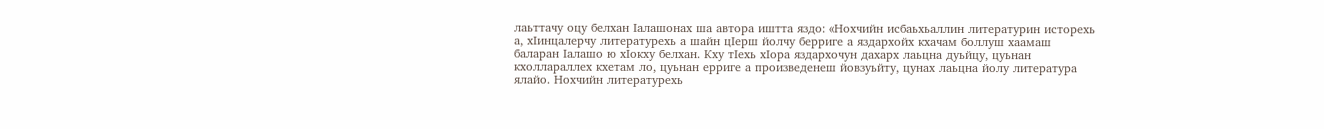лаьттачу оцу белхан Iалашонах ша автора иштта яздо: «Нохчийн исбаьхьаллин литературин исторехь а, хIинцалерчу литературехь а шайн цIерш йолчу берриге а яздархойх кхачам боллуш хаамаш баларан Iалашо ю хIокху белхан. Кху тIехь хIора яздархочун дахарх лаьцна дуьйцу, цуьнан кхоллараллех кхетам ло, цуьнан ерриге а произведенеш йовзуьйту, цунах лаьцна йолу литература ялайо. Нохчийн литературехь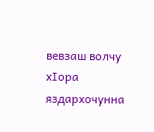вевзаш волчу хIора яздархочунна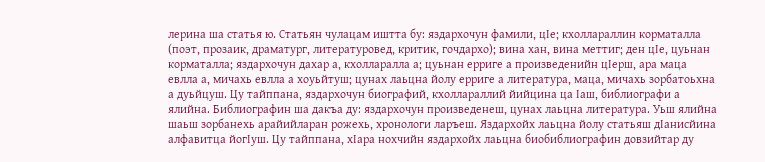лерина ша статья ю. Статьян чулацам иштта бу: яздархочун фамили, цIе; кхоллараллин корматалла (поэт, прозаик, драматург, литературовед, критик, гочдархо); вина хан, вина меттиг; ден цIе, цуьнан корматалла; яздархочун дахар а, кхолларалла а; цуьнан ерриге а произведенийн цIерш, ара маца евлла а, мичахь евлла а хоуьйтуш; цунах лаьцна йолу ерриге а литература, маца, мичахь зорбатоьхна а дуьйцуш. Цу тайппана, яздархочун биографий, кхоллараллий йийцина ца Iаш, библиографи а ялийна. Библиографин ша дакъа ду: яздархочун произведенеш, цунах лаьцна литература. Уьш ялийна шаьш зорбанехь арайийларан рожехь, хронологи ларъеш. Яздархойх лаьцна йолу статьяш дIанисйина алфавитца йогIуш. Цу тайппана, хIара нохчийн яздархойх лаьцна биобиблиографин довзийтар ду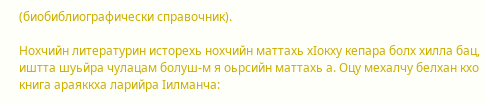(биобиблиографически справочник).

Нохчийн литературин исторехь нохчийн маттахь хIокху кепара болх хилла бац, иштта шуьйра чулацам болуш-м я оьрсийн маттахь а. Оцу мехалчу белхан кхо книга араяккха ларийра Iилманча: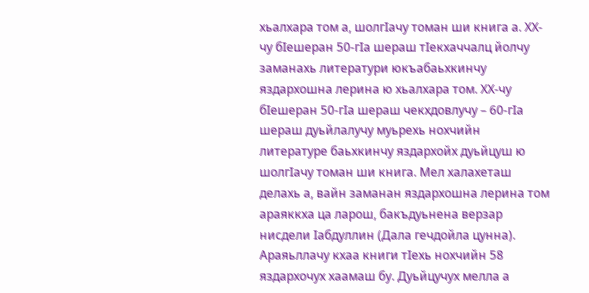хьалхара том а, шолгIачу томан ши книга а. ХХ-чу бIешеран 50-гIа шераш тIекхаччалц йолчу заманахь литератури юкъабаьхкинчу яздархошна лерина ю хьалхара том. ХХ-чу бIешеран 50-гIа шераш чекхдовлучу – 60-гIа шераш дуьйлалучу муьрехь нохчийн литературе баьхкинчу яздархойх дуьйцуш ю шолгIачу томан ши книга. Мел халахеташ делахь а, вайн заманан яздархошна лерина том араяккха ца ларош, бакъдуьнена верзар нисдели Iабдуллин (Дала гечдойла цунна). Араяьллачу кхаа книги тIехь нохчийн 58 яздархочух хаамаш бу. Дуьйцучух мелла а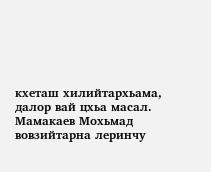кхеташ хилийтархьама, далор вай цхьа масал. Мамакаев Мохьмад вовзийтарна леринчу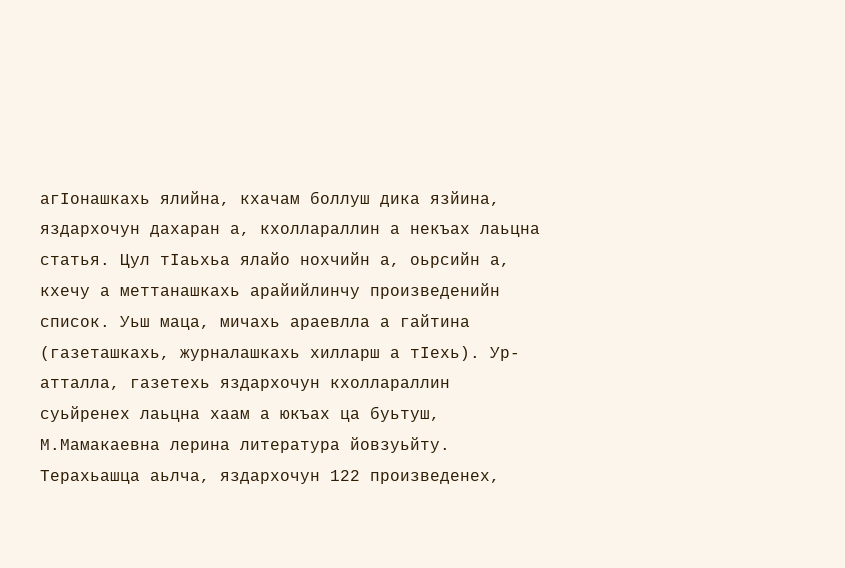агIонашкахь ялийна, кхачам боллуш дика язйина, яздархочун дахаран а, кхоллараллин а некъах лаьцна статья. Цул тIаьхьа ялайо нохчийн а, оьрсийн а, кхечу а меттанашкахь арайийлинчу произведенийн список. Уьш маца, мичахь араевлла а гайтина (газеташкахь, журналашкахь хилларш а тIехь). Ур-атталла, газетехь яздархочун кхоллараллин суьйренех лаьцна хаам а юкъах ца буьтуш, М.Мамакаевна лерина литература йовзуьйту. Терахьашца аьлча, яздархочун 122 произведенех,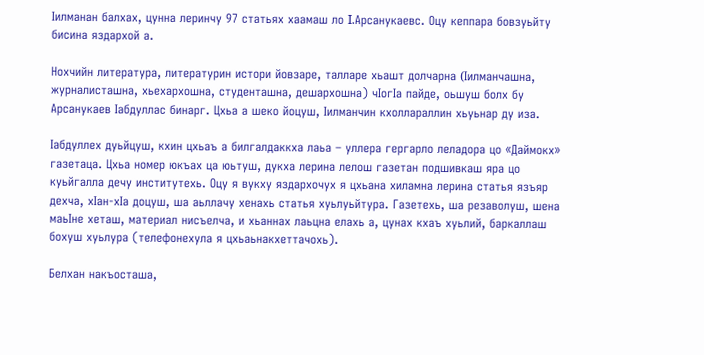Iилманан балхах, цунна леринчу 97 статьях хаамаш ло I.Арсанукаевс. Оцу кеппара бовзуьйту бисина яздархой а.

Нохчийн литература, литературин истори йовзаре, талларе хьашт долчарна (Iилманчашна, журналисташна, хьехархошна, студенташна, дешархошна) чIогIа пайде, оьшуш болх бу Арсанукаев Iабдуллас бинарг. Цхьа а шеко йоцуш, Iилманчин кхоллараллин хьуьнар ду иза.

Iабдуллех дуьйцуш, кхин цхьаъ а билгалдаккха лаьа – уллера гергарло леладора цо «Даймокх» газетаца. Цхьа номер юкъах ца юьтуш, дукха лерина лелош газетан подшивкаш яра цо куьйгалла дечу институтехь. Оцу я вукху яздархочух я цхьана хиламна лерина статья язъяр дехча, хIан-хIа доцуш, ша аьллачу хенахь статья хуьлуьйтура. Газетехь, ша резаволуш, шена маьIне хеташ, материал нисъелча, и хьаннах лаьцна елахь а, цунах кхаъ хуьлий, баркаллаш бохуш хуьлура (телефонехула я цхьаьнакхеттачохь).

Белхан накъосташа,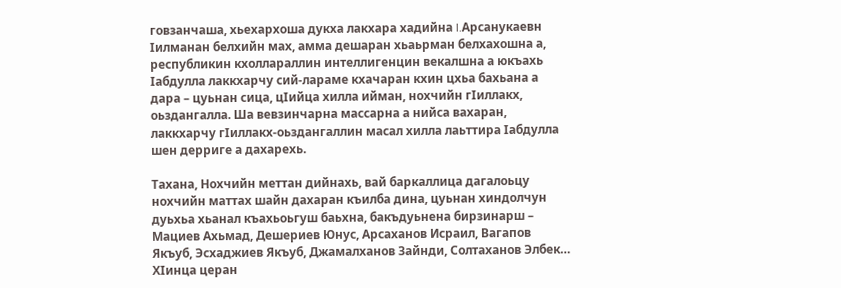говзанчаша, хьехархоша дукха лакхара хадийна I.Арсанукаевн Iилманан белхийн мах, амма дешаран хьаьрман белхахошна а, республикин кхоллараллин интеллигенцин векалшна а юкъахь Iабдулла лаккхарчу сий-лараме кхачаран кхин цхьа бахьана а дара – цуьнан сица, цIийца хилла ийман, нохчийн гIиллакх, оьздангалла. Ша вевзинчарна массарна а нийса вахаран, лаккхарчу гIиллакх-оьздангаллин масал хилла лаьттира Iабдулла шен дерриге а дахарехь.

Тахана, Нохчийн меттан дийнахь, вай баркаллица дагалоьцу нохчийн маттах шайн дахаран къилба дина, цуьнан хиндолчун дуьхьа хьанал къахьоьгуш баьхна, бакъдуьнена бирзинарш – Мациев Ахьмад, Дешериев Юнус, Арсаханов Исраил, Вагапов Якъуб, Эсхаджиев Якъуб, Джамалханов Зайнди, Солтаханов Элбек… ХIинца церан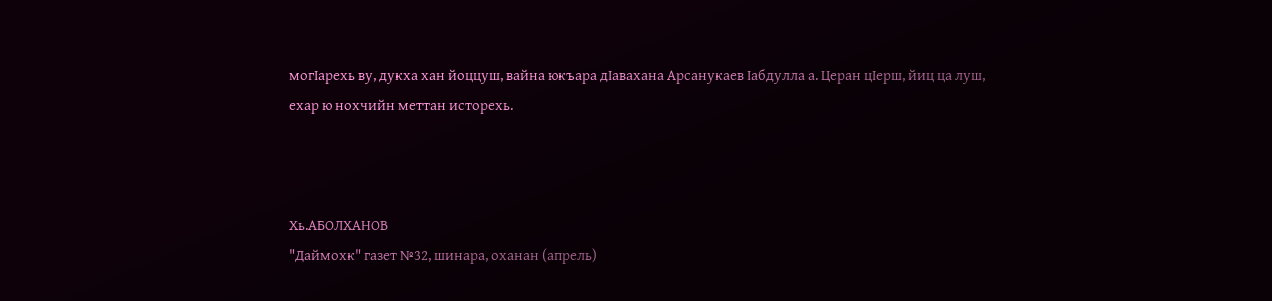могIарехь ву, дукха хан йоццуш, вайна юкъара дIавахана Арсанукаев Iабдулла а. Церан цIерш, йиц ца луш, ехар ю нохчийн меттан исторехь.



Хь.АБОЛХАНОВ
"Даймохк" газет №32, шинара, оханан (апрель)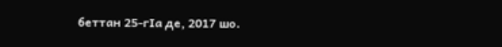беттан 25-гIа де, 2017 шо.